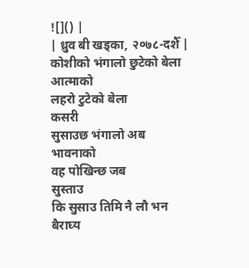![]() |
| ध्रुव बी खड्का, २०७८-दशैँ |
कोशीको भंगालो छुटेको बेला
आत्माको
लहरो टुटेको बेला
कसरी
सुसाउछ भंगालो अब
भावनाको
वह पोखिन्छ जब
सुस्ताउ
कि सुसाउ तिमि नै लौ भन
बैराघ्य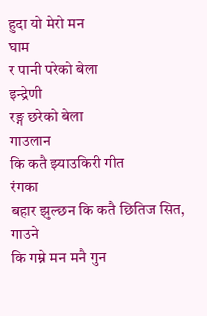हुदा यो मेरो मन
घाम
र पानी परेको बेला
इन्द्रेणी
रङ्ग छरेको बेला
गाउलान
कि कतै झ्याउकिरी गीत
रंगका
बहार झुल्छन कि कतै छितिज सित,
गाउने
कि गम्ने मन मनै गुन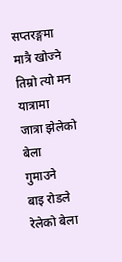सप्तरङ्गमा
मात्रै खोज्ने तिम्रो त्यो मन
यात्रामा
जात्रा झेलेको बेला
गुमाउने
बाइ रोडले रेलेको बेला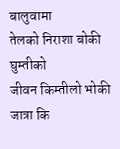बालुवामा
तेलको निराशा बोकी
घुम्तीको
जीवन किम्तीलो भोकी
जात्रा कि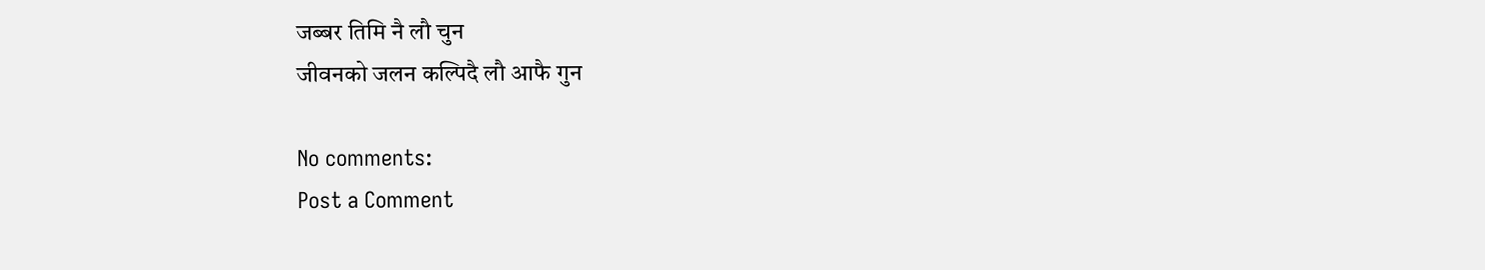जब्बर तिमि नै लौ चुन
जीवनको जलन कल्पिदै लौ आफै गुन

No comments:
Post a Comment